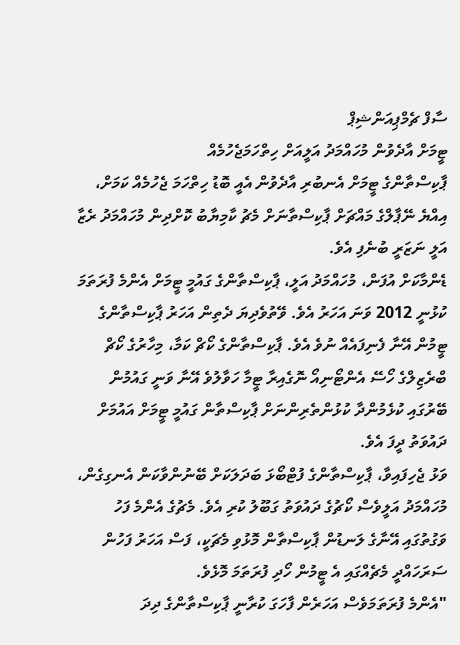ސާފް ޗެމްޕިއަންޝިޕް
ޓީމަށް އާދެވުން މުހައްމަދު އަލީއަށް ހިތްހަމަޖެހުމެއް
ޕާކިސްތާންގެ ޓީމަށް އެނބުރި އާދެވުން އެއީ ބޮޑު ހިތްހަމަ ޖެހުމެއް ކަމަށް، އިއްޔެ ނޭޕާލްގެ މައްޗަށް ޕާކިސްތާނަށް މެޗު ކާމިޔާބު ކޮށްދިން މުހައްމަދު ރެޒާ އަލީ ނަޒަރީ ބުނެފި އެވެ.
ޑެންމާކަށް އުފަން، މުހައްމަދު އަލީ، ޕާކިސްތާންގެ ގައުމީ ޓީމަށް އެންމެ ފުރަތަމަ ކުޅުނީ 2012 ވަނަ އަހަރު އެވެ. ވޭތުވެދިޔަ ދެތިން އަހަރު ޕާކިސްތާންގެ ޓީމުން އޭނާ ފެނިފައެއް ނުވެ އެވެ. ޕާކިސްތާންގެ ކޯޗް ކަމާ، މިހާރުގެ ކޯޗް ބްރެޒިލްގެ ހޯސޭ އެންޓޯނިއޯ ނޮގެއިރާ ޓީމާ ހަވާލުވެ އޭނާ ވަނީ ގައުމުން ބޭރުގައި ކުޅެމުންދާ ކުޅުންތެރިންނަށް ޕާކިސްތާން ގައުމީ ޓީމަށް އައުމަށް ދައުވަތު ދީފަ އެވެ.
ވަޅު ޖެހިފައިވާ، ޕާކިސްތާންގެ ފުޓްބޯޅަ ބަދަލަކަށް ބޭނުންވާކަން އެނގިގެން، މުހައްމަދު އަލީވެސް ކޯޗުގެ ދައުވަތު ގަބޫލު ކުރި އެވެ. މެޗުގެ އެންމެ ފަހު ވަގުތުގައި އޭނާގެ ލަނޑުން ޕާކިސްތާން މޮޅުވި މެޗަކީ، ފަސް އަހަރު ފަހުން ސަރަހައްދީ މެޗެއްގައި އެ ޓީމުން ހޯދި ފުރަތަމަ މޮޅެވެ.
"އެންމެ ފުރަތަމަވެސް އަހަރެން ފާހަގަ ކުރާނީ ޕާކިސްތާންގެ ދިދަ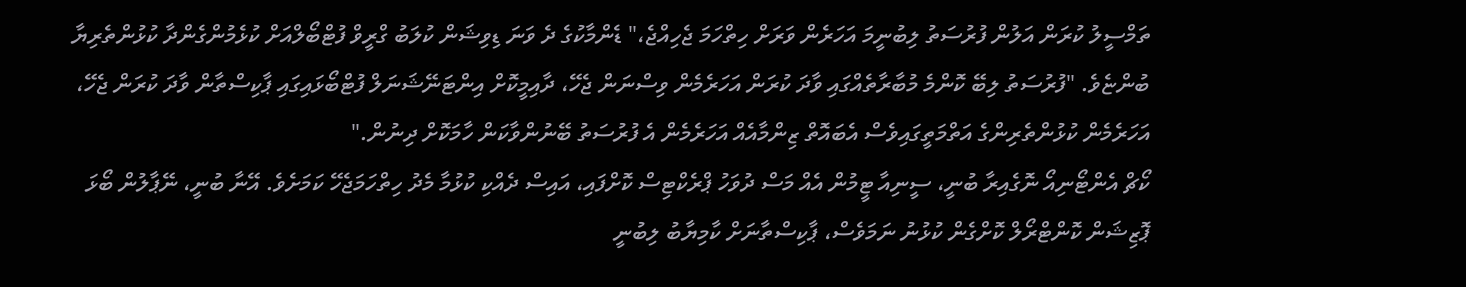ތަމްސީލު ކުރަން އަލުން ފުރުސަތު ލިބުނީމަ އަހަރެން ވަރަށް ހިތްހަމަ ޖެހިއްޖެ،" ޑެންމާކުގެ ދެ ވަނަ ޑިވިޝަން ކުލަބު ގްރީވް ފުޓްބޯލްއަށް ކުޅެމުންގެންދާ ކުޅުންތެރިޔާ ބުންޏެވެ. "ފުރުސަތު ލިބޭ ކޮންމެ މުބާރާތެއްގައި ވާދަ ކުރަން އަހަރެމެން ވިސްނަން ޖެހޭ، ދާއިމީކޮށް އިންޓަނޭޝަނަލް ފުޓްބޯޅައިގައި ޕާކިސްތާން ވާދަ ކުރަން ޖެހޭ، އަހަރެމެން ކުޅުންތެރިންގެ އަތްމަތީގައިވެސް އެބައޮތް ޒިންމާއެއް އަހަރެމެން އެ ފުރުސަތު ބޭނުންވާކަން ހާމަކޮށް ދިނުން."
ކޯޗް އެންޓޯނިއޯ ނޮގެއިރާ ބުނީ، ސީނިއާ ޓީމުން އެއް މަސް ދުވަހު ޕްރެކްޓިސް ކޮށްފައި، އައިސް ދެއްކި ކުޅުމާ މެދު ހިތްހަމަޖެހޭ ކަމަށެވެ. އޭނާ ބުނީ، ނޭޕާލުން ބޯޅަ ޕޮޒިޝަން ކޮންޓްރޯލް ކޮށްގެން ކުޅުނު ނަމަވެސް، ޕާކިސްތާނަށް ކާމިޔާބު ލިބުނީ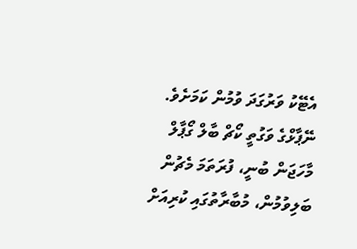އެޓޭކު ވަރުގަދަ ވުމުން ކަމަށެވެ.
ނޭޕާޅްގެ ވަގުތީ ކޯޗް ބާލް ގޯޕާލް މާހަޖަން ބުނީ، ފުރަތަމަ މެޗުން ބަލިވުމުން، މުބާރާތުގައި ކުރިއަށް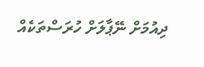ދިއުމަށް ނޭޕާލަށް ހުރަސްތަކެއް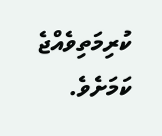ކުރިމަތިވެއްޖެ ކަމަށެވެ.